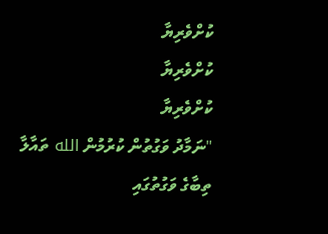ކުށްވެރިޔާ
ކުށްވެރިޔާ
ކުށްވެރިޔާ
"ނަމާދު ވަގުތުން ކުރުމުން الله ތައާލާ ތިބާގެ ވަގުތުގައި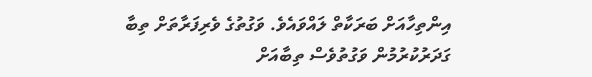އިންތިހާއަށް ބަރަކާތް ލައްވައެވެ. ވަގުތުގެ ވެރިފަރާތަށް ތިބާ ގަދަރުކުރުމުން ވަގުތުވެސް ތިބާއަށް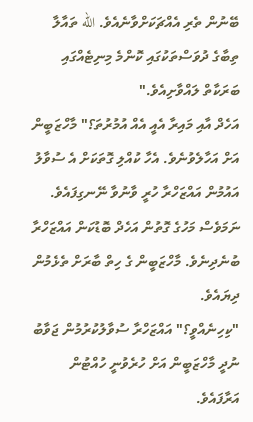ބޭނުން ތެރި އެއްޗަކަށްވާނެއެވެ. الله ތައާލާ ތިބާގެ ދުވަސްތަކުގައި ކޮންމެ މިނިޓެއްގައި ބަރަކާތް ލައްވާށިއެވެ."
އަހެދް އާއި މައިރާ އެއީ އެއް އުމުރުތަ؟" މާހްޒަބީން އަށް އަހާލެވުނެވެ. އެހާ ކުއްލި ގޮތަކަށް އެ ސުވާލު އައުމުން އައްޒަހްރާ ހުރީ ވާނުވާ ނޭނގިފައެވެ. ނަމަވެސް މަހުގެ ގޮތުން އަހެދް ބޮޑުކަން އައްޒަހްރާ ބުނެދިނެވެ. މާހްޒަބީން ގެ ހިތް ބާރަށް ތެޅެމުން ދިޔައެވެ.
"ކިހިނެއްވީ؟" އައްޒަހްރާ ސުވާލުކުރުމުން ޖަވާބު ނުދީ މާހްޒަބީން އަށް ހުރެވުނީ ހުއްޓުން އަރާފައެވެ.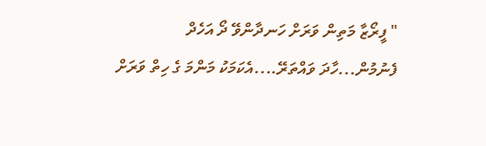" ފީރޯޒާ މަތިން ވަރަށް ހަނދާންވޭ ދޯ އަހެދް ފެނުމުން...ހާދަ ވައްތަރޭ....އެކަމަކު މަންމަ ގެ ހިތް ވަރަށް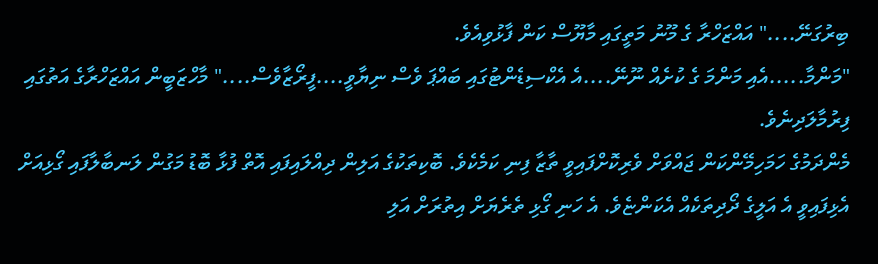ބިރުގަނޭ...." އައްޒަހްރާ ގެ މޫނު މަތީގައި މާޔޫސް ކަން ފާޅުވިއެވެ.
"މަންމާ.....އެއި މަންމަ ގެ ކުށެއް ނޫނޭ....އެ އެކްސިޑެންޓުގައި ބައްޕަ ވެސް ނިޔާވީ....ފީރޯޒާވެސް...." މާހްޒަބީން އައްޒަހްރާގެ އަތުގައި ފިރުމާލަދިނެވެ.
މެންދަމުގެ ހަމަހިމޭންކަން ޖައްވަށް ވެރިކޮށްފައިވީ ތާޒާ ފިނި ކަމެކެވެ. ބޮކިތަކުގެ އަލިން ދިއްލައިފައި އޮތް ފުޅާ ބޮޑު މަގުން ލަނބާލާފައި ގޯޅިއަށް އެޅިފައިވީ އެ އަލީގެ ދޯދިތަކެއް އެކަންޏެވެ. އެ ހަނި ގޯޅި ތެރެޔަށް އިތުރަށް އަލި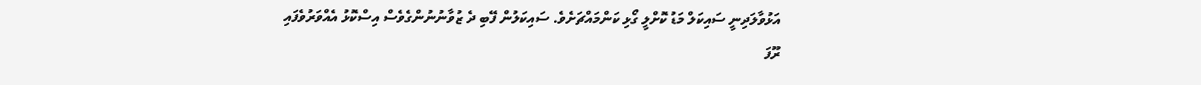އަޅުވާލަދިނީ ސައިކަލް މަޑު ކޮށްލީ ގޯޅި ކަންމައްޗަށެވެ. ސައިކަލުން ފޭބި ދެ ޒުވާނުނުންގެވެސް އިސްކޮޅު އެއްވަރުވެފައި ރޫފަ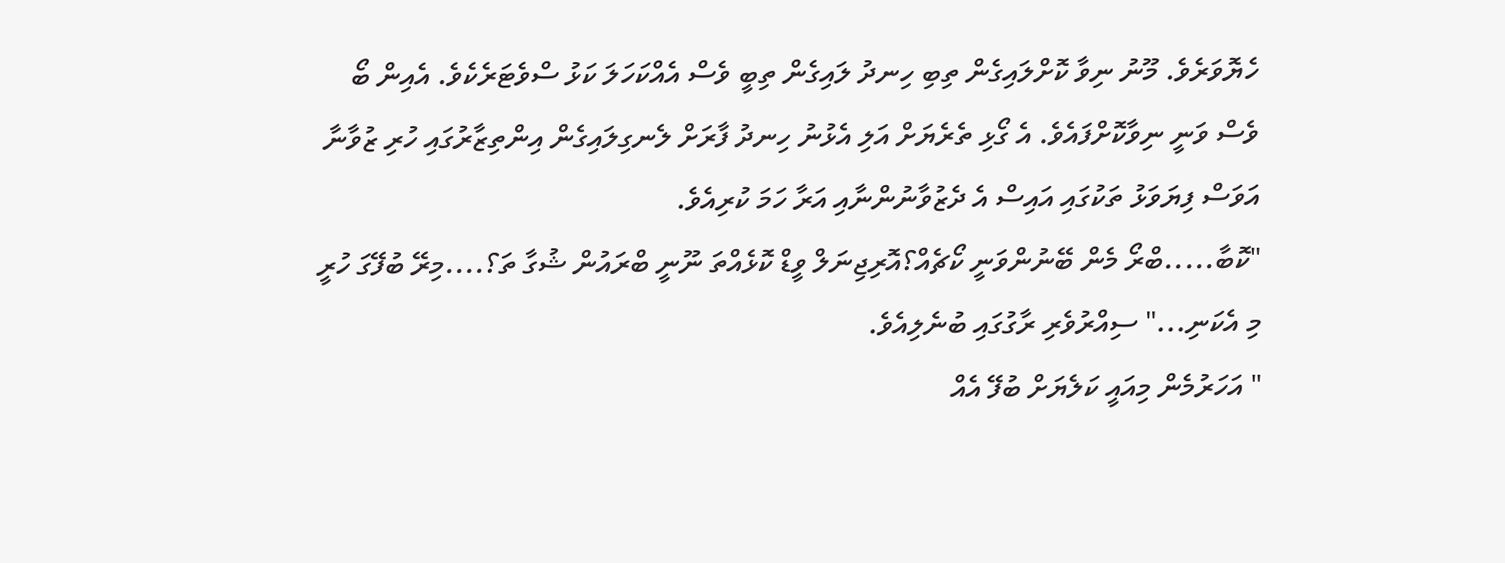ހެޔޮވަރެވެ. މޫނު ނިވާ ކޮށްލައިގެން ތިބި ހިނދު ލައިގެން ތިބީ ވެސް އެއްކަހަލަ ކަޅު ސްވެޓަރެކެވެ. އެއިން ބޯ ވެސް ވަނީ ނިވާކޮށްފައެވެ. އެ ގޯޅި ތެރެޔަށް އަލި އެޅުނު ހިނދު ފާރަށް ލެނގިލައިގެން އިންތިޒާރުގައި ހުރި ޒުވާނާ އަވަސް ފިޔަވަޅު ތަކުގައި އައިސް އެ ދެޒުވާނުންނާއި އަރާ ހަމަ ކުރިއެވެ.
"ކޮބާ.....ބްރޯ މެން ބޭނުންވަނީ ކޯޗެއް؟އޮރިޖިނަލް ވީޑް ކޮޅެއްތަ ނޫނީ ބްރައުން ޝުގާ ތަ؟....މިރޭ ބުފޭގަ ހުރީ މި އެކަނި..." ސިއްރުވެރި ރާގުގައި ބުނެލިއެވެ.
" އަހަރުމެން މިއައީ ކަލެޔަށް ބުފޭ އެއް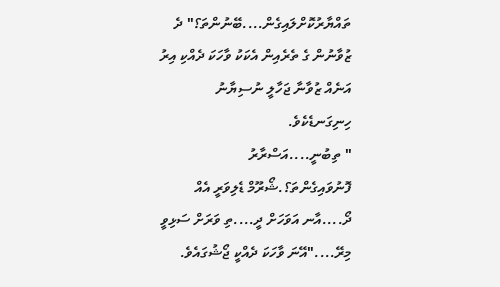ތައްޔާރުކޮށްލައިގެން....ބޭނުންތަ؟" ދެ ޒުވާނުން ގެ ތެރެއިން އެކަކު ވާހަކަ ދެއްކި އިރު އަނެއް ޒުވާނާ ޖަހާލީ ނުސިޔާނު ހިނިގަނޑެކެވެ.
" ތިބުނީ....އަސްރާރު ފޮނުވައިގެންތަ؟.ޝޯރޫމް ޑެލިވަރީ އެއް ދޯ....އާނ އަވަހަށް ދީ....ތި ވަރަށް ސަޅިވީ މިރޭ...."އޭނަ ވާހަކަ ދެއްކީ ޖޯޝުގައެވެ.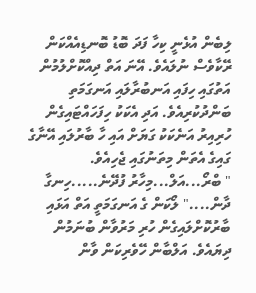ލިބެން އުޅެނީ ކިހާ ފަދަ ބޮޑު ބޮނޑިއެއްކަން ރޭކާވެސް ނުލައެވެ. އޭނަ އަތް ދިއްކޮށްލުމުން އަތުގައި ހިފައި އަނބުރާލައި އަނގަމަތި ބަންދުކުރިއެވެ. އަދި އެކަކު ހިފަހައްޓައިގެން ހުރިއިރު އަނެކަކު ގަޔަށް އައި ހާ ބާރުލައި އޭނާގެ ގައިގެ އެތަން މިތަނުގައި ޖެހިއެވެ.
" ބްރޯ...އަލް...މިހާރު ފުދޭނެ.....ހިނގާ ދާން...." ލޯކަން ގެ އަނގަމަތީ އަތް އަޅައި ބާރުކޮށްލައިގެން ހުރި މަރުވާން ބުނަމުން ދިޔައެވެ. އަލްބާން ހޭވެރިކަން ވާން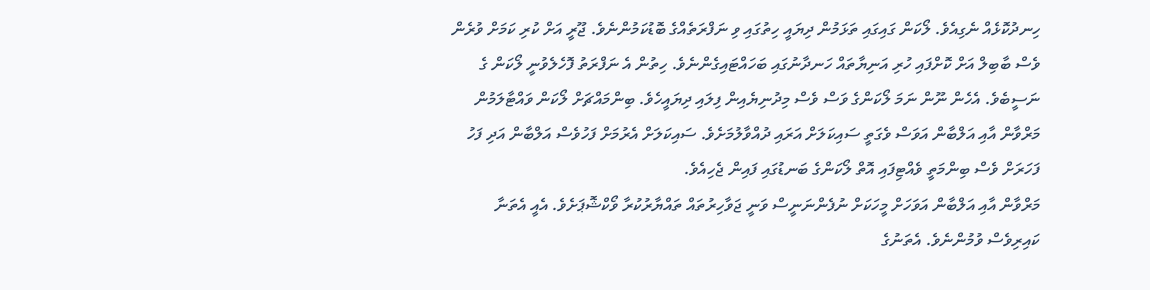ހިނދުކޮޅެއް ނެގިއެވެ. ލޯކަން ގައިގައި ތަޅަމުން ދިޔައީ ހިތުގައި ވި ނަފްރަތެއްގެ ބޮޑުކަމުންނެވެ. ޖޫރީ އަށް ކުރި ކަމަށް ވުރެން ވެސް ބާބިލް އަށް ކޮށްފައި ހުރި އަނިޔާތައް ހަނދާނުގައި ބަހައްޓައިގެންނެވެ. ހިތުން އެ ނަފްރަތު ފޮހެލެވުނީ ލޯކަން ގެ ނަސީބެވެ. އެހެން ނޫން ނަމަ ލޯކަންގެ ވަސް ވެސް މިދުނިޔެއިން ފިލައި ދިޔައީހެވެ. ބިންމައްޗަށް ލޯކަން ވައްޓާލަމުން މަރްވާން އާއި އަލްބާން އަވަސް ވެގަތީ ސައިކަލަށް އަރައި ދުއްވާލުމަށެވެ. ސައިކަލަށް އެރުމަށް ފަހުވެސް އަލްބާން އަދި ފަހު ފަހަރަށް ވެސް ބިންމަތީ ވެއްޓިފައި އޮތް ލޯކަންގެ ބަނޑުގައި ފައިން ޖެހިއެވެ.
މަރްވާން އާއި އަލްބާން އަވަހަށް މީހަކަށް ނުފެންނަނީސް ވަނީ ޖަވާހިރުތައް ތައްޔާރުކުރާ ވޯކްޝޮޕަށެވެ. އެއީ އެތަނާ ކައިރިވެސް ވުމުންނެވެ. އެތަނުގެ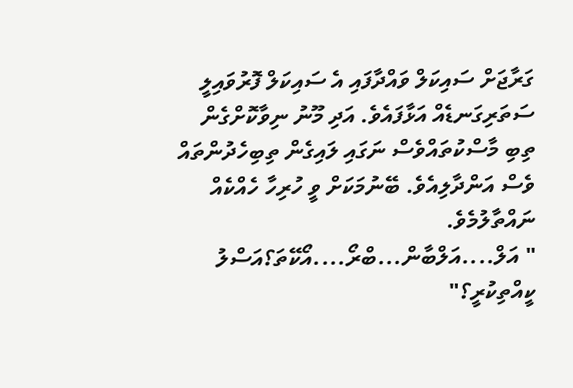ގަރާޖަށް ސައިކަލް ވައްދާފައި އެ ސައިކަލް ފޮރުވައިލީ ސަތަރިގަނޑެއް އަޅާފައެވެ. އަދި މޫނު ނިވާކޮށްގެން ތިބި މާސްކުތައްވެސް ނަގައި ލައިގެން ތިބިހެދުންތައް ވެސް އަންދާލިއެވެ. ބޭނުމަކަށް ވީ ހުރިހާ ހެއްކެއް ނައްތާލުމެވެ.
" އަލް....އަލްބާން...ބްރޯ....އޯކޭތަ؟އަސްލު ކީއްތިކުރީ؟"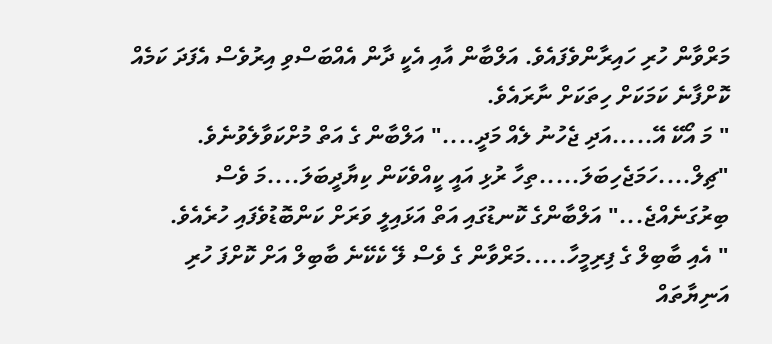މަރްވާން ހުރި ހައިރާންވެފައެވެ. އަލްބާން އާއި އެކީ ދާން އެއްބަސްވި އިރުވެސް އެފަދަ ކަމެއް ކޮށްފާނެ ކަމަކަށް ހިތަކަށް ނާރައެވެ.
" މަ އޯކޭ އޭ.....އަދި ޖެހުނު ލެއް މަދީ...." އަލްބާން ގެ އަތް މުށްކަވާލެވުނެވެ.
"ޗިލް....ހަމަޖެހިބަލަ.....ތިހާ ރުޅި އައީ ކީއްވެކަން ކިޔާދީބަލަ....މަ ވެސް ބިރުގަނެއްޖެ..." އަލްބާންގެ ކޮނޑުގައި އަތް އަޅައިލީ ވަރަށް ކަންބޮޑުވެފައި ހުރެއެވެ.
" އެއި ބާބިލް ގެ ފިރިމީހާ.....މަރްވާން ގެ ވެސް ލޭ ކެކޭނެ ބާބިލް އަށް ކޮށްފަ ހުރި އަނިޔާތައް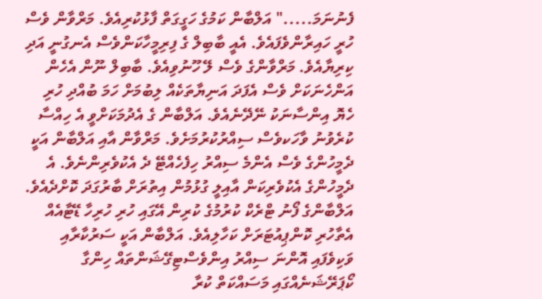ފެނުނަމަ....." އަލްބާން ކަމުގެ ހަގީގަތް ފާޅުކުރިއެވެ. މަރްވާން ވެސް ހުރީ ހައިރާންވެފައެވެ. އެއީ ބާބިލް ގެ ފިރިމީހާކަންވެސް އެނގުނީ އަދި ކިރިޔާއެވެ. މަރްވާންގެ ވެސް ލޭ ހޫނުވިއެވެ. ބާބިލް ނޫން އެހެން އަންހެނަކަށް ވެސް އެފަދަ އަނިޔާތަކެއް ލިބުމަށް ހަމަ ބުއްދި ހުރި ހެޔޮ އިންސާނަކު ނޭދޭނެއެވެ. އަލްބާން ގެ އެދުމަކަށްވީ އެ ހިއްސާ ކުރެވުނު ވާހަކވެސް ސިއްރުކުރުމަށެވެ. މަރްވާން އާއި އަލްބާން އަކީ ދެމީހުންގެ ވެސް އެންމެ ސިއްރު ހިފެހެއްޓޭ ދެ އެކުވެރިންނެވެ. އެ ދެމީހުންގެ އެކުވެރިކަން އާއިލީ ގުޅުމުން އިތުރަށް ބާރުގަދަ ކޮށްދެއެވެ.
އަލްބާންގެ ފޯނު ޓްރެކް ކުރުމުގެ ކުރިން އޭގައި ހުރި ހުރިހާ ޑޭޓާއެއް އެތާހުރި ކޮންޕިއުޓަރަށް ކަހާލިއެވެ. އަލްބާން އަކީ ސަރުކާރާއި ވަކިވެފައި އޮންނަ ސިއްރު އިންވެސްޓިގޭޝަންތައް ހިންގާ ކޯޕަރޭޝަނެއްގައި މަސައްކަތް ކުރާ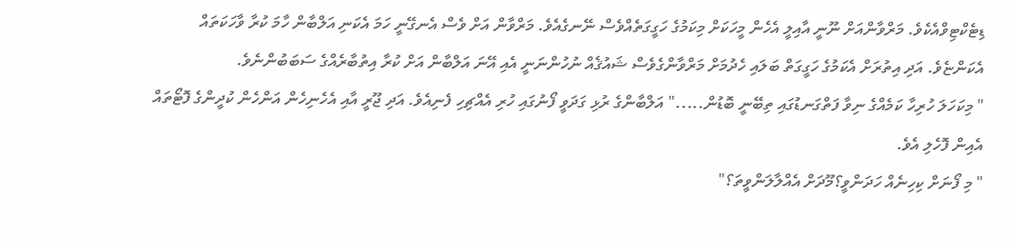ޑިޓެކްޓިވްއެކެވެ. މަރްވާންއަށް ނޫނީ އާއިލީ އެހެން މީހަކަށް މިކަމުގެ ހަގީގަތެއްވެސް ނޭނގެއެވެ. މަރްވާން އަށް ވެސް އެނގޭނީ ހަމަ އެކަނި އަލްބާން ހާމަ ކުރާ ވާހަކަތައް އެކަންޏެވެ. އަދި އިތުރަށް އެކަމުގެ ހަގީގަތް ބަލައި ހެދުމަށް މަރްވާންގެވެސް ޝައުޤެއް ނުހުންނަނީ އެއި އޭނަ އަލްބާން އަށް ކުރާ އިތުބާރެއްގެ ސަބަބުންނެވެ.
" މިކަހަލަ ހުރިހާ ކަމެއްގެ ނިވާ ފަތްގަނޑުގައި ތިބޭނީ ބޮޑުން....." އަލްބާންގެ ރުޅި ގަދަވީ ފޯނުގައި ހުރި އެއްޗިހި ފެނިއެވެ. އަދި ޖޫރީ އާއި އެހެނިހެން އަންހެން ކުދީންގެ ފޮޓޯތައް އެއިން ފޮހެލި އެވެ.
" މި ފޯނަށް ކިހިނެއް ހަދަންވީ؟މޫދަށް އެއްލާލަންވީތަ؟"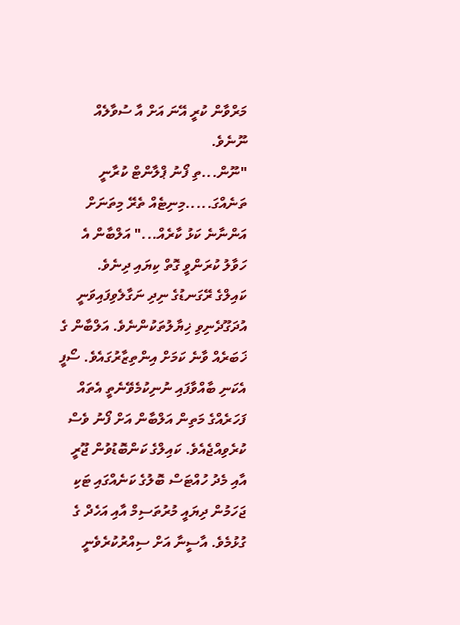މަރްވާން ކުރީ އޭނަ އަށް އާ ސުވާލެއް ނޫނެވެ.
"ނޫން...ތި ފޯނު ޕްލާންޓް ކުރާނީ ތަނެއްގަ.....މިނިޓެއް ތެރޭ މިތަނަށް އަންނާނެ ކަޅު ކާރެއް..." އަލްބާން އެ ހަވާލު ކުރަންވީ ގޮތް ކިޔައި ދިނެވެ.
ކައިލްގެ ރޭގަނޑުގެ ނިދި ނަގާލެވިފައިވަނީ އުދަގޫދެނިވި ޚިޔާލުތަކުންނެވެ. އަލްބާން ގެ ޚަބަރެއް ވާނެ ކަމަށް އިންތިޒާރުގައެވެ. ސޯފީ އެކަނި ބާއްވާފައި ނުނިކުމެވޭނެތީ އެތައް ފަހަރެއްގެ މަތިން އަލްބާން އަށް ފޯނު ވެސް ކުރެވިއްޖެއެވެ. ކައިލްގެ ކަންބޮޑުވުން ޖޫރީ އާއި މެދު ހުއްޓަސް ބޮލުގެ ކަނެއްގައި ޓަކި ޖަހަމުން ދިޔައީ މުރުތަސިމް އާއި އަހެދް ގެ ގުޅުމެވެ. އާސީނާ އަށް ސިއްރުކުރެވެނީ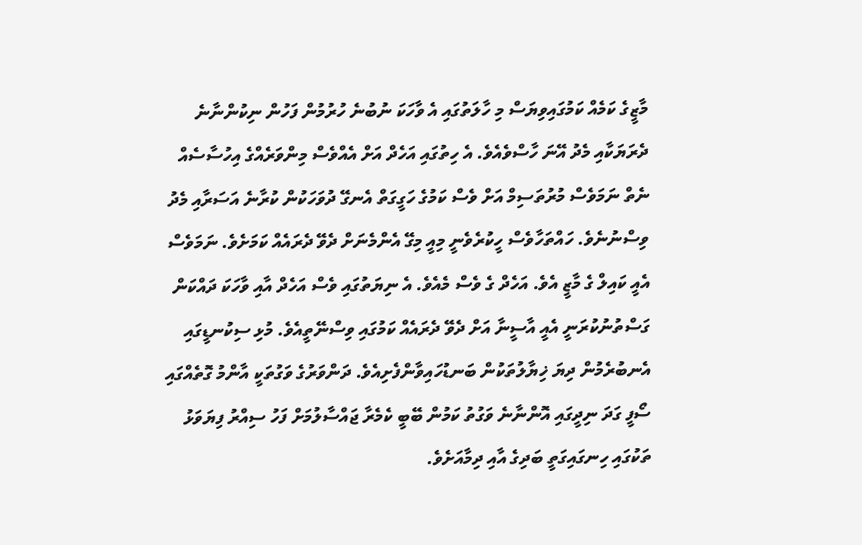މާޒީގެ ކަމެއް ކަމުގައިވިޔަސް މި ހާލަތުގައި އެ ވާހަކަ ނުބުނެ ހުރުމުން ފަހުން ނިކުންނާނެ ދެރަޔަކާއި މެދު އޭނަ ހާސްވެއެވެ. އެ ހިތުގައި އަހެދް އަށް އެއްވެސް މިންވަރެއްގެ އިހުސާސެއް ނެތް ނަމަވެސް މުރުތަސިމް އަށް ވެސް ކަމުގެ ހަގީގަތް އެނގޭ ދުވަހަކުން ކުރާނެ އަސަރާއި މެދު ވިސްނުނެވެ. ހައްތަހާވެސް ހީކުރެވެނީ މިއީ މިގޭ އެންމެނަށް ދެވޭ ދެރައެއް ކަމަށެވެ. ނަމަވެސް އެއީ ކައިލް ގެ މާޒީ އެވެ. އަހެދް ގެ ވެސް މެއެވެ. އެ ނިޔަތުގައި ވެސް އަހެދް އާއި ވާހަކަ ދައްކަން ގަސްތުނުކުރަނީ އެއީ އާސީނާ އަށް ދެވޭ ދެރައެއް ކަމުގައި ވިސްނޭތީއެވެ. މުޅި ސިކުނޑީގައި އެނބުރެމުން ދިޔަ ޚިޔާލުތަކުން ބަނޑުހައިވާންފެށިއެވެ. ދަންވަރުގެ ވަގުތަކީ އާންމު ގޮތެއްގައި ސޯފީ ގަދަ ނިދީގައި އޮންނާނެ ވަގުތު ކަމުން ބޭބީ ކެމެރާ ޖައްސާލުމަށް ފަހު ސިއްރު ފިޔަވަޅު ތަކުގައި ހިނގައިގަތީ ބަދިގެ އާއި ދިމާއަށެވެ.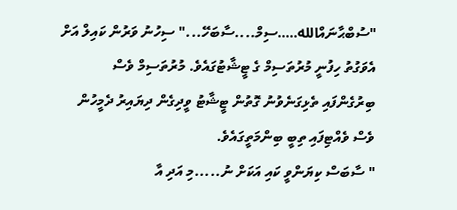"ސުބްޙާނައްالله.....ސިމް....ސާބަހޭ..." ސިހުނު ވަރުން ކައިލް އަށް އެވަގުތު ހިފުނީ މުރުތަސިމް ގެ ޓީޝާޓުގައެވެ. މުރުތަސިމް ވެސް ބިރުގެންފައި ތެޅިގަނެވުނު ގޮތުން ޓީޝާޓު ވީދިގެން ދިޔައިރު ދެމީހުން ވެސް ވެއްޓިފައި ތިބީ ބިންމަތީގައެވެ.
" ސާބަސް ކިޔަންވީ ކައި އަކަށް ނު.....މި އަދި އާ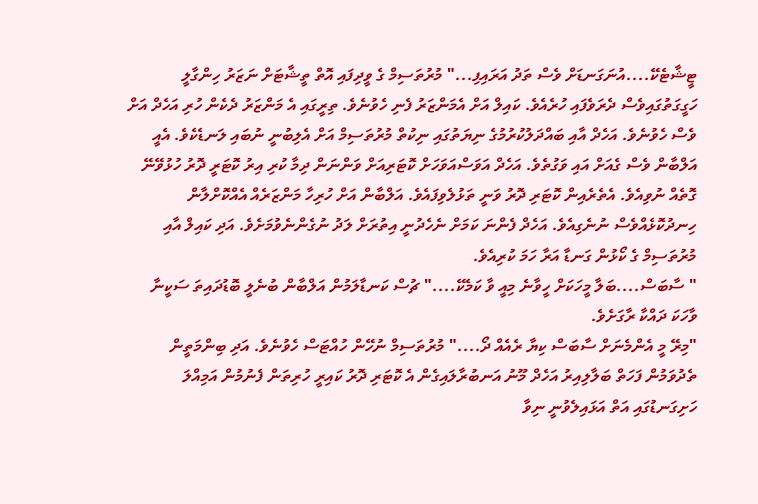ޓީޝާޓެކޭ....އުނަގަނޑަށް ވެސް ތަދު އަރައިފި..." މުރުތަސިމް ގެ ވީދިފައި އޮތް ތީޝާޓަށް ނަޒަރު ހިންގާލީ ހަގީގަތުގައިވެސް ދެރަވެފައި ހުރެއެވެ. ކައިލް އަށް އެމަންޒަރު ފެނި ހެވުނެވެ. ތިރީގައި އެ މަންޒަރު ދެކެން ހުރި އަހެދް އަށް ވެސް ހެވުނެވެ. އަހެދް އާއި ބައްދަލުކުރުމުގެ ނިޔަތުގައި ނިކުތް މުރުތަސިމް އަށް އެލިބުނީ ނުބައި ލަނޑެކެވެ. އެއީ އަލްބާން ވެސް ގެއަށް އައި ވަގުތެވެ. އަހެދް އަވަސްއަވަހަށް ކޮޓަރިއަށް ވަންނަން ދިމާ ކުރި އިރު ކޮޓަރީ ދޮރު ހުޅުވޭނޭ ގޮތެއް ނުވިއެވެ. އެތެރެއިން ކޮޓަރި ދޮރު ވަނީ ތަޅުލެވިފައެވެ. އަލްބާން އަށް ހުރިހާ މަންޒަރެއް އެއްކޮށްލާން ހިނދުކޮޅެއްވެސް ނުނެގިއެވެ. އަހެދް ފެންނަ ކަމަށް ނެހެދުނީ އިތުރަށް ލަދު ނުގެންނެވުމަށެވެ. އަދި ކައިލް އާއި މުރުތަސިމް ގެ ކޯޅުން ގަނޑާ އަރާ ހަމަ ކުރިއެވެ.
" ސާބަސް....ބަލާ މީހަކަށް ހީވާނެ މިއީ ވާ ކަމެކޭ...." ޗުސް ކަނޑާލަމުން އަލްބާން ބުނެލީ ބޮޑުދައިތަ ސަކީނާ ވާހަކަ ދައްކާ ރާގަށެވެ.
"މިރޭ މީ އެންމެނަށް ސާބަސް ކިޔާ ރެއެއް ދޯ...." މުރުތަސިމް ނުހޭން ހުއްޓަސް ހެވުނެވެ. އަދި ބިންމަތީން ތެދުވަމުން ފަހަތް ބަލާލިއިރު އަހެދް މޫނު އަނބުރާލައިގެން އެ ކޮޓަރި ދޮރު ކައިރީ ހުރިތަން ފެނުމުން އަމިއްލަ ހަށިގަނޑުގައި އަތް އަޅައިލެވުނީ ނިވާ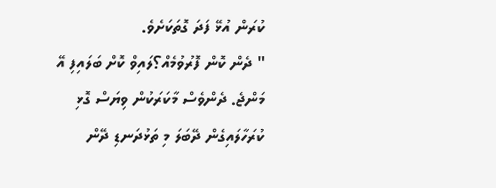ކުރަން އުޅޭ ފަދަ ގޮތަކަށެވެ.
" ދެން ކޮން ފޮރުވުމެއް؟ލައިވް ކޮށް ބަލައިފި އޭ މަންޖެ. ދެންވެސް މާކަރަކުން ވިޔަސް ގޮޅި ކުރަހާލައިގެން ދޭބަލަ މި ތަޅުދަނޑި ދޭން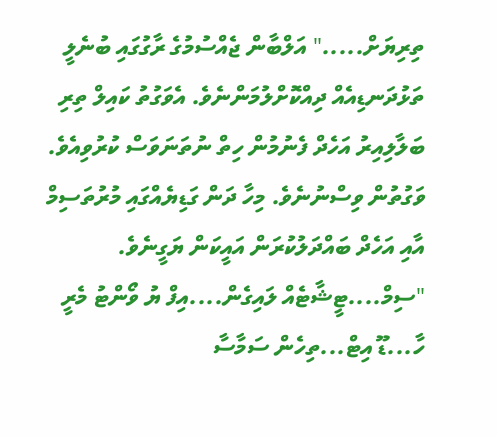ތިރިޔަށް....." އަލްބާން ޖެއްސުމުގެ ރާގުގައި ބުނެލީ ތަޅުދަނޑިއެއް ދިއްކޮށްލުމަންނެވެ. އެވަގުތު ކައިލް ތިރި ބަލާލިއިރު އަހެދް ފެނުމުން ހިތް ނުތަނަވަސް ކުރުވިއެވެ. ވަގުތުން ވިސްނުނެވެ. މިހާ ދަން ގަޑިޔެއްގައި މުރުތަސިމް އާއި އަހެދް ބައްދަލުކުރަން އައީކަން ޔަގީނެވެ.
"ސިމް....ޓީޝާޓެއް ލައިގެން....އިފް ޔު ވޯންޓު މެރީ ހާ...ޑޫ އިޓް...ތިހެން ސަމާސާ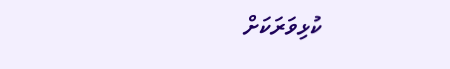ކުޅިވަރަކަށް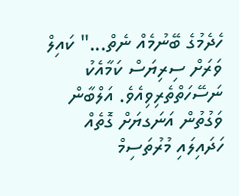ހެދެމުގެ ބޭނުމެއް ނެތް..." ކައިލް ވަރަށް ސިރިޔަސް ކަމާއެކު ނަސޭހަތްތެރިވިއެވެ. އަލްބާން ވަގުތުން އަނަގޔަށް ގޮތެއް ހަދައިލައި މުރުތަސިމް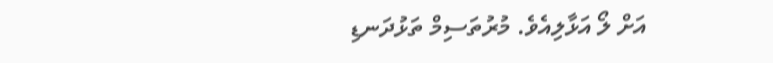އަށް ލޯ އަޅާލިއެވެ. މުރުތަސިމް ތަޅުދަނޑި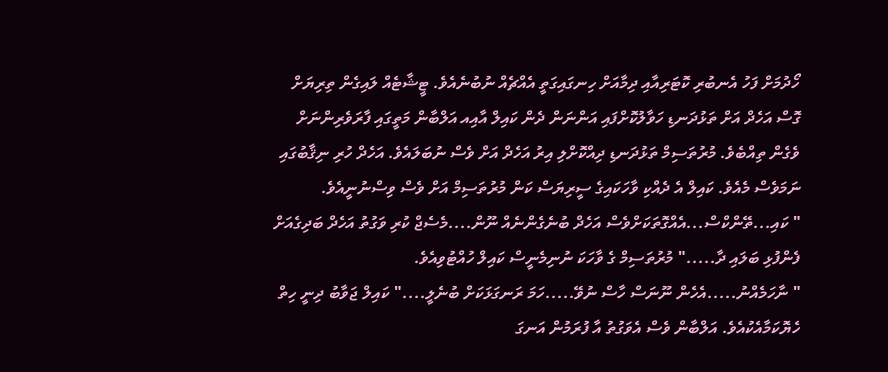ހޯދުމަށް ފަހު އެނބުރި ކޮޓަރިއާއި ދިމާއަށް ހިނގައިގަތީ އެއްޗެއް ނުބުނެއެވެ. ޓީޝާޓެއް ލައިގެން ތިރިޔަށް ގޮސް އަހެދް އަށް ތަޅުދަނޑި ހަވާލުކޮށްފައި އަންނަން ދެން ކައިލް އާއިއ އަލްބާން މަތީގައި ފާރަވެރިންނަށް ވެގެން ތިއްބެވެ. މުރުތަސިމް ތަޅުދަނޑި ދިއްކޮށްލި އިރު އަހެދް އަށް ވެސް ނުބަލައެވެ. އަހެދް ހުރި ނިޤާބުގައި ނަމަވެސް މެއެވެ. ކައިލް އެ ދެއްކި ވާހަކައިގެ ސީރިޔަސް ކަން މުރުތަސިމް އަށް ވެސް ވިސްނުނީއެވެ.
" ކައި...ތޭންކްސް...އެއްގޮތަކަށްވެސް އަހެދް ބުނެގެންނެއް ނޫން....މެސެޖް ކުރި ވަގުތު އަހެދް ބަދިގެއަށް ފެންފުޅި ބަލައި ދާ....." މުރުތަސިމް ގެ ވާހަކަ ނުނިމެނީސް ކައިލް ހުއްޓުވިއެވެ.
" ނާހަމެއްނު.....އެހެން ނޫނަސް ހާސް ނުވޭ.....ހަމަ ރަނގަޅަކަށް ބުނެލީ...." ކައިލް ޖަވާބު ދިނީ ހިތް ހެޔޮކަމާއެކުއެވެ. އަލްބާން ވެސް އެވަގުތު އާ ފުރަމުން އަނގަ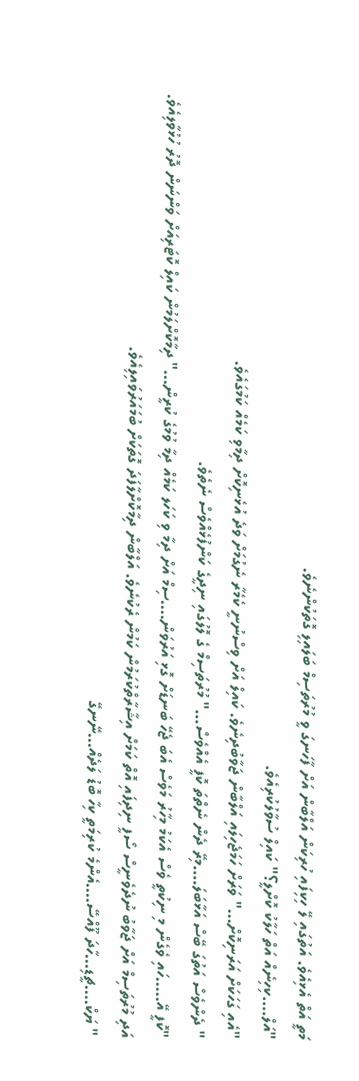މަތީ އަތް އެޅިއެވެ. އަތުގައި ލޭ ހިކިފައި ހުރިކަން އަލްބާން އަށް ފާހަނގަ ވީ މުރުތަސިމް ބަލައިލި ގޮތަކުންނެވެ.
"އަލް....ކިހިނެއް އަތް ހަލާކު ކޮށްލީ؟" ކައިލް ސުވާލުކުރިއެވެ.
"އެއި ގަހަކަށް އަރަނިކޮށް..." ވަރަށް ހަމަޖެހިލައި އަލްބާން ޖަވާބުދިނެވެ. ކައިލް އަށް ވިސްނުނީ ކެމެރާ ނެގުމަށް ވަދެ އުޅެނިކޮށް ދިމާވި ކަމެއް ކަމުގައެވެ.
" ދެންވެސް އަތުގަ ބޭސް އަޅާބަލަ....މިރޭ ދެން ނެތްތަ ކޮފީ އެއްވެސް..." މުރުތަސިމް ގެ ލޮލުގައި ނިދީގެ ކަންފުޅެއްވެސް ނެތެވެ.
"ކޮފީ އޭ.....ހައި ވެގެން މި ނިކުތީ ވެސް އެކަމު މިހާރު މަވެސް އެބަ ޖެހޭ ބަނޑަށް ގޮޅި އަރުވަން....ސިމް އަށް ދިމާ ވި ކަހަލ ކަމެއް ދިމާ ވުމުގެ ކުރީން..." ދިމާކޮށްލަމުން ކައިލް ކޮޓަރިއަށް ވަންނަން ދޮރު ހުޅުވާލިއެވެ. އަދި މުރުތަސިމް އަށް ޖަވާބު ނުދެވެނީސް ސޯފީ ނިދިފައި އޮތް ކަމަށް އިޝާރާތްކުރަމުން ކަމުން ރެކުނެވެ. އަލްބާން ދިމާކޮށްލާފަދަ ގޮތަކަށް ބުމައަރުވައިލިއެވެ.
" ޔަކް....ޗީޑި...ހާދަ ފޫއްސޭ....އެންމެ ކުރިމަތީ ކިހާ ބޮޑު ލަދެއް...ނޭނގޭ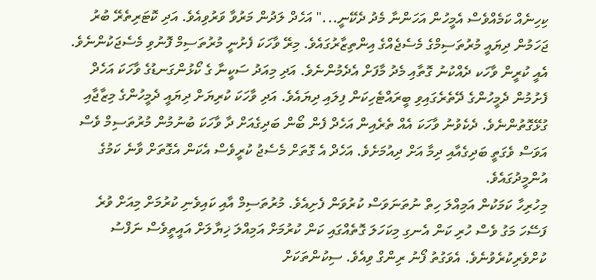ކިހިނެއް ކަމެއްވެސް އެމީހުން އަހަންނާ މެދު ދެކޭނީ..." އަހެދް ލަދުން މަރުވާ ވަރުވިއެވެ. އަދި ކޮޓަރިތެރޭ ބުރު ޖަހަމުން ދިޔައީ މުރުތަސިމްގެ މެސެޖެއްގެ އިންތިޒާރުގައެވެ. މިރޭ ވާހަކަ ފެށުނީ މުރުތަސިމް ފޮނުވި މެސެޖަކުންނެވެ. އެއީ ކުރީން ވާހަކ ދެއްކުނު ގޮތާއި މެދު މާފަށް އެދެމުންނެވެ. އަދި މިއަދު ސަކީނާ ގެ ކޯޅުންގަނޑުގެ ވާހަކަ އަހެދް ފެށުމުން ދެމީހުންގެ ދޭތެރެގައިވި ބީރައްޓެހިކަން ފިލައި ދިޔައެވެ. އަދި ވާހަކަ ކުރިޔަށް ދިޔައީ ދެމީހުންގެ މިޒާޖާއި ގުޅޭގޮތުންނެވެ. ދެކެވުނު ވާހަކަ އެއް ތެރެއިން އަހެދް ފެން ބޯން ބަދިގެއަށް ދާ ވާހަކަ ބުނުމުން މުރުތަސިމް ވެސް އަވަސް ވެގަތީ ބަދިގެއާއި ދިމާ އަށް ދިއުމަށެވެ. އަހެދް އެ ގޮތަށް މެސެޖު ކުރީވެސް އެކަން އެގޮތަށް ވާނެ ކަމުގެ އުންމީދުގައެވެ.
މިހުރިހާ ކަމަކުން އަމިއްލަ ހިތް ނުތަނަވަސް ކުރުވަން ފެށިއެވެ. މުރުތަސިމް އާއި ކައިވެނި ކުރުމަށް މިއަށް ވުރެ ފަސޭހަ މަގު ވެސް ހުރި ކަން އެނގި މިކަހަލަ ގޮތެއްގައި ކަން ކުރުމަށް އަމިއްލަ ޚިޔާލަށް އައީތީވެސް ނަފްސު ކުށްވެރިކުރެވުނެވެ. އެވަގުތު ފޯނު ރިންގް ވިއެވެ. ސިކުންތަކަށް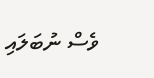ވެސް ނުބަލައި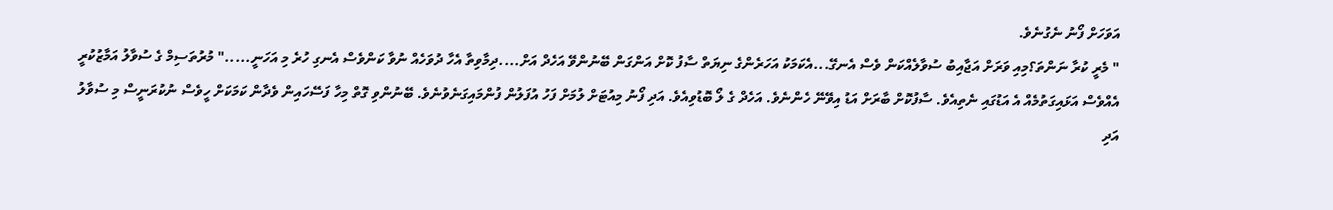އަވަހަށް ފޯނު ނެގުނެވެ.
" މެރީ ކުރާ ނަންތަ؟މިއި ވަރަށް އަޖާއިބު ސުވާލެއްކަން ވެސް އެނގޭ...އެކަމަކު އަހަރެންގެ ނިޔަތް ސާފު ކޮށް އަންގަން ބޭނުންވޭ އަހެދް އަށް....ދިމާވިތާ އެހާ ދުވަހެއް ނުވާ ކަންވެސް އެނގި ހުރެ މި އަހަނީ....." މުރުތަސިމް ގެ ސުވާލު އަމާޒުކުރީ އެއްވެސް އަޅައިގަތުމެއް އެ އަޑުގައި ނެތިއެވެ. ސާފުކޮށް ބާރަށް އަޑު އިވޭނޭ ހެންނެވެ. އަހެދް ގެ ލޯ ބޮޑުވިއެވެ. އަދި ފޯނު މިއުޓަށް ލުމަށް ފަހު އުފަލުން ފުންމައިގަނެވުނެވެ. ބޭނުންވި ގޮތް މިހާ ފަސޭހައިން ވެދާން ކަމަކަށް ހީވެސް ނުކުރަނީސް މި ސުވާލު އަދި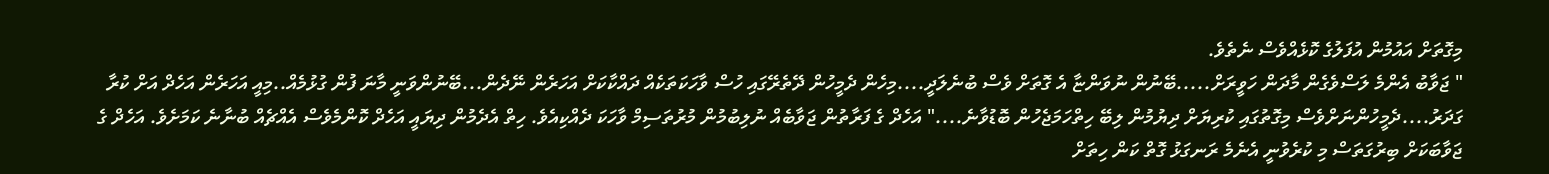މިގޮތަށް އައުމުން އުފަލުގެ ކޮޅެއްވެސް ނެތެވެ.
" ޖަވާބު އެންމެ ލަސްވެގެން މާދަން ހަވީރަށް.....ބޭނުން ނުވަންޏާ އެ ގޮތަށް ވެސް ބުނެލަދީ....މިހެން ދެމީހުން ދޭތެރޭގައި ހުސް ވާހަކަތަކެއް ދައްކާކަށް އަހަރެން ނޭދެން...ބޭނުންވަނީ މާނަ ފުން ގުޅުމެއް..މިއީ އަހަރެން އަހެދް އަށް ކުރާ ގަދަރު....ދެމީހުންނަށްވެސް މިގޮތުގައި ކުރިޔަށް ދިޔުމުން ލިބޭ ހިތްހަމަޖެހުން ބޮޑުވާނެ...." އަހެދް ގެ ފަރާތުން ޖަވާބެއް ނުލިބުމުން މުރުތަސިމް ވާހަކަ ދެއްކިއެވެ. ހިތް އެދެމުން ދިޔައީ އަހެދް ކޮންމެވެސް އެއްޗެއް ބުނާނެ ކަމަށެވެ. އަހެދް ގެ ޖަވާބަކަށް ބިރުގަތަސް މި ކުރެވުނީ އެނެމެ ރަނގަޅު ގޮތް ކަން ހިތަށް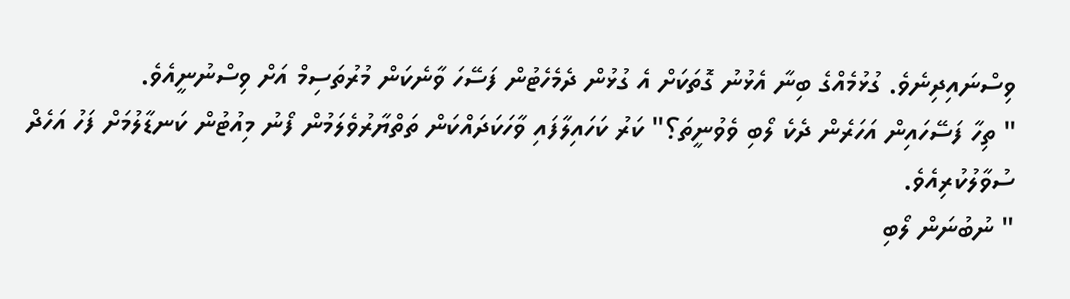ވިސްނައިދިނެވެ. ގުޅުމެއްގެ ބިނާ އެޅުނު ގޮތަކަށް އެ ގުޅުން ދެމެހެޓުން ފަސޭހަ ވާނެކަން މުރުތަސިމް އަށް ވިސްނުނީއެވެ.
" ތިހާ ފަސޭހައިން އަހަރެން ދެކެ ލޯބި ވެވުނީތަ؟" ކަރު ކަހައިލާފައި ވާހަކަދައްކަން ތަތްޔާރުވެލަމުން ފޯނު މިއުޓުން ކަނޑާލުމަށް ފަހު އަހެދް ސުވާލުކުރިއެވެ.
" ނުބުނަން ލޯބި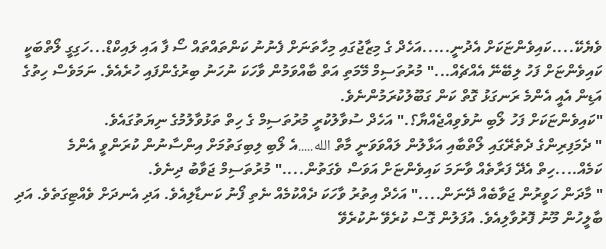ވެޔެކޭ....ކައިވެންޏަކަށް އެދުނީ.....އަހެދް ގެ މިޒާޖުގައި މިހާތަނަށް ފެނުނު ކަންތައްތައް ސޯ ފާ އައި ލައިކްޑް...ހަގިގީ ލޯތްބަކީ ކައިވެންޏަށް ފަހު ލިބޭނޭ އެއްޗެއް..." މުރުތަސިމް މޭމަތި އަތް ބާއްވަމުން ވާހަކަ ނުހަނު ބިރުގެންފައި ހުރެއެވެ. ނަމަވެސް ހިތުގެ އަޑިން އެއީ އެންމެ ރަނގަޅު ގޮތް ކަން ގަބޫލުކުރަމުންނެވެ.
"ކައިވެންޏަކަށް ފަހު ލޯބި ނުވެވިއްޖެއްޔާ؟." އަހެދް ސުވާލުކުރީ މުރުތަސިމް ގެ ހިތް ތަޅުވާލުމުގެ ނިޔަތުގައެވެ.
" ދެމަފިރިންގެ ދެތެރޭގައި ލޯތްބާއި އަޅާލުން ލައްވަވަނީ މާތް الله.....އެ ލޯބި ލިބިގަތުމަށް އިންސާނުން ކުރަންވީ އެންމެ ކަމެއް....ހިތް އެދޭ ފަރާތެއް ވާނަމަ ކައިވެންޏަށް އަވަސް ވެގަތުން...." މުރުތަސިމް ޖަވާބު ދިނެވެ.
" މާދަން ހަވީރުން ޖަވާބެއް ދޭނަން...." އަހެދް އިތުރު ވާހަކަ ދެއްކުމެއް ނެތި ފޯނު ކަނޑާލިއެވެ. އަދި އެނދަށް ވެއްޓިގަތެވެ. އަދި ބާލީހުން މޫނު ފޮރުވާލިއެވެ. އުފަލުން ގޮސް ކުރެވޭ ނުކުރެވޭ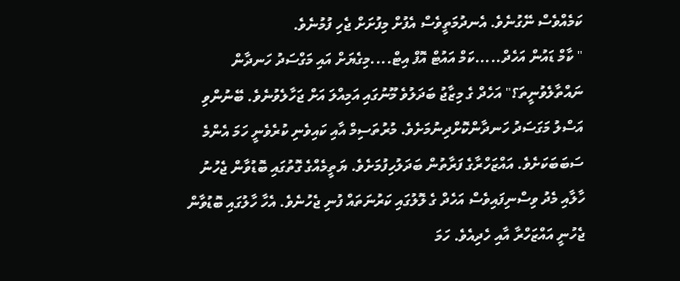ކަމެއްވެސް ނޭގުނެވެ. އެނދުމަތީވެސް އެފުށް މިފުށަށް ޖެހި ފުމުނެވެ.
" ކާމް ޑައުން އަހެދް.....ކަމް އައުޓް އޮފް އިޓް....މިގެޔަށް އައި މަގްސަދު ހަނދާން ނައްތާލެވުނީތަ؟" އަހެދް ގެ މިޒާޖު ބަދަލުވެ މޫނުގައި އަމިއްލަ އަށް ޖަހާލެވުނެވެ. ބޭނުންވި އަސްލު މަގަސަދު ހަނދާންކޮށްދިނުމަށެވެ. މުރުތަސިމް އާއި ކައިވެނި ކުރެވެނީ ހަމަ އެންމެ ސަބަބަކަށެވެ. އައްޒަހްރާގެ ފަރާތުން ބަދަލުހިފުމަށެވެ. ޔަތީމެއްގެ ގޮތުގައި ބޮޑުވާން ޖެހުނު ހާލާއި މެދު ވިސްނިފައިވެސް އަހެދް ގެ ލޮލުގައި ކަރުނަތައް ފުނި ޖެހުނެވެ. އެހާ ހާލުގައި ބޮޑުވާން ޖެހުނީ އައްޒަހްރާ އާއި ހެދިއެވެ. ހަމަ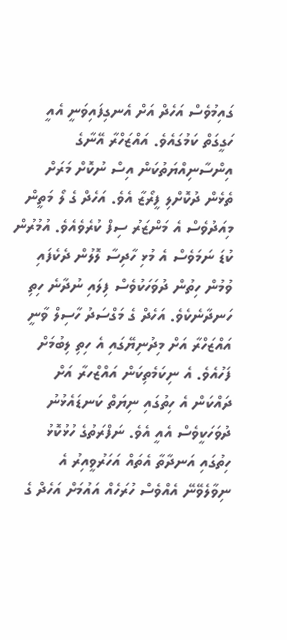ގައިމުވެސް އަހެދް އަށް އެނގިފައިވަނީ އެއީ ހަގީގަތް ކަމުގައެވެ. އައްޒަހްރާ އޭނާގެ އިންސާނިއްޔަތުކަން އިސް ނުކޮށް މަރަށް ތެޅެން ދުކޮށްލި ފީރޯޒާ އެވެ. އަހެދް ގެ ލޯ މަތީން މިއަދުވެސް އެ މަންޒަރު ސިފް ކުރެވެއެވެ. އުމުރުން ކުޑަ ނަމަވެސް އެ މުޅި ހާދިސާ ލޮލުން ދެކެފައި ވުމުން ހިތުން ދުވަހަކުވެސް ފިލައި ނުދާނެ ހިތި ހަނދާނެކެވެ. އަހެދް ގެ މަގްސަދު ހާސިލް ވާނީ އައްޒަހްރާ އަށް މިދުނިޔޭގައި އެ ހިތި ލިބުމަށް ފަހުއެވެ. އެ ނިކަމެތިކަން އައްޒްހރާ އަށް ދައްކަން އެ ހިތުގައި ނިޔަތް ކަނޑައެޅުނު ދުވަހަކީވެސް އެއީ އެވެ. ނަފްރަތުގެ ހުޅުކޮޅު ހިތުގައި އަނދާތާ އެތައް އަހަރުވީއިރު އެ ނިވާލެވޭނޭ އެއްވެސް ހުރަހެއް އައުމަށް އަހެދް ގެ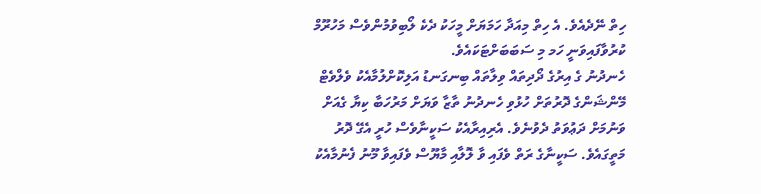ހިތް ނޭދެއެވެ. އެ ހިތް މިއަދާ ހަމަޔަށް މީހަކު ދެކެ ލޯބިވުމުންވެސް މަހުރޫމް ކުރުވާފައިވަނީ ހަމ މި ސަބަބަށްޓަކައެވެ.
ހެނދުނު ގެ އިރުގެ ދޯދިތައް ވިލާތައް ބިނގަނޑު އަލިކޮށްލުމާއެކު ވެލްވެޓް މޭންޝަންގެ ދޮރުތަށް ހުޅުވި ހެނދުނު ތާޒާ ވަޔަށް މަރުހަބާ ކިޔާ ގެއަށް ވަނުމަށް ދަޢުވަތު ދެވުނެވެ. އެރިއިރާއެކު ސަކީނާވެސް ހުރީ އެގޭ ދޮރު މަތީގައެވެ. ސަކީނާގެ ރަތް ވެފައި ވާ ލޮލާއި މާޔޫސް ވެފައިވާ މޫނު ފެނުމާއެކު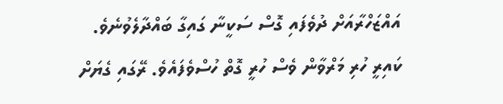އައްޒަހްރާއަށް ދުވެފައި ގޮސް ސަކީނާ ގައިގާ ބައްދާލެވުނެވެ. ކައިރީ ހުރި މަރްވާން ވެސް ހުރީ ގޮތް ހުސްވެފައެވެ. ރޭގައި ގެޔަށް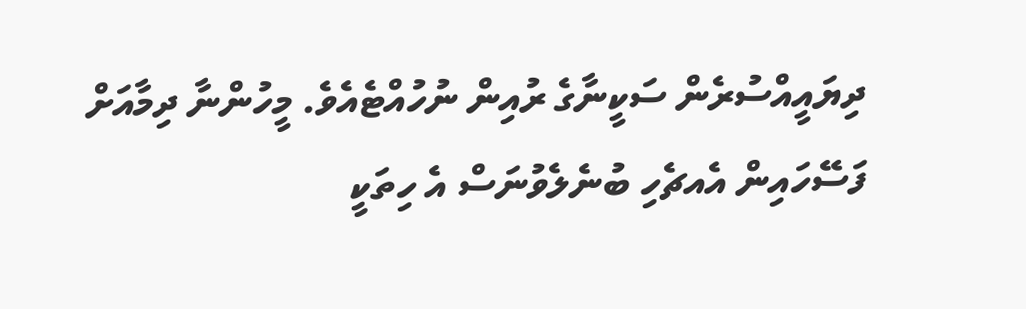ދިޔައީއްސުރެން ސަކީނާގެ ރުއިން ނުހުއްޓެއެވެ. މީހުންނާ ދިމާއަށް ފަސޭހައިން އެއޗެހި ބުނެލެވުނަސް އެ ހިތަކީ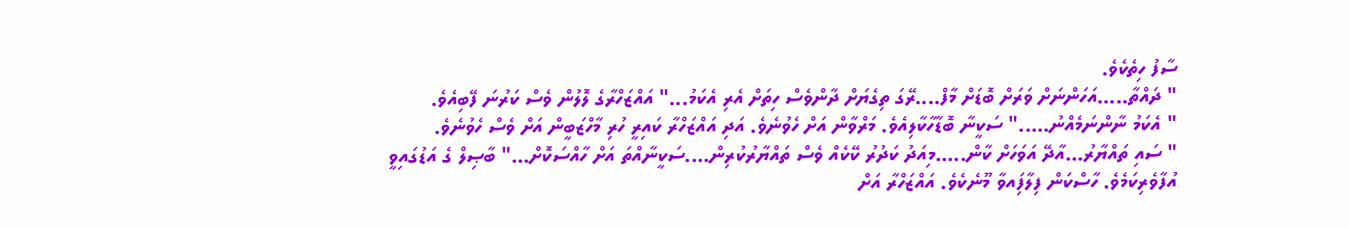ސާފު ހިތެކެވެ.
" ދައްތާ.....އަހަންނަށް ވަރަށް ބޮޑަށް މާފް....ރޭގަ ތިގެޔަށް ދާންވެސް ހިތަށް އެރި އެކަމު..." އައްޒަހްރާގެ ލޮލުން ވެސް ކަރުނަ ފޭބިއެވެ.
" އެކަމު ނާންނަމެއްނު....." ސަކީނާ ބޮޑާހާކާލިއެވެ. މަރްވާން އަށް ހެވުނެވެ. އަދި އައްޒަހްރާ ކައިރީ ހުރި މާހްޒަބީން އަށް ވެސް ހެވުނެވެ.
" ސައި ތައްޔާރު...އާދޭ އަވަހަށް ކާން.....މިއަދު ކަދުރު ކޭކެއް ވެސް ތައްޔާރުކުރިން....ސަކީނާއްތަ އަށް ހާއްސަކޮށް..." ބާޞިލް ގެ އަޑުގައިވީ އުފާވެރިކަމެވެ. ހާސްކަން ފިލާފަިއވާ މޫނެކެވެ. އައްޒަހްރާ އަށް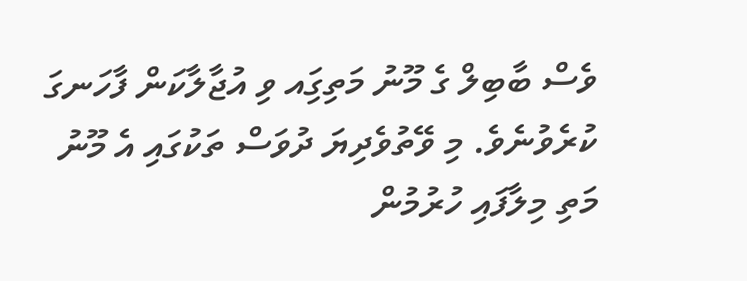ވެސް ބާބިލް ގެ މޫނު މަތިގަިއ ވި އުޖާލާކަން ފާހަނގަ ކުރެވުނެވެ. މި ވޭތުވެދިޔަ ދުވަސް ތަކުގައި އެ މޫނު މަތި މިލާފައި ހުރުމުން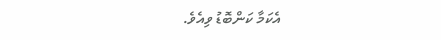އެކަމާ ކަންބޮޑު ވިއެވެ.